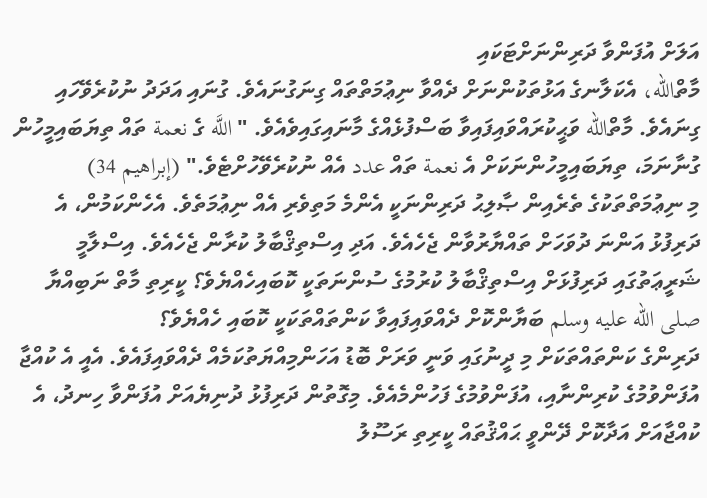އަލަށް އުފަންވާ ދަރިންނަށްޓަކައި
މާތްالله، އެކަލާނގެ އަޅުތަކުންނަށް ދެއްވާ ނިޢުމަތްތައް ގިނަގުނައެވެ. ގުނައި އަދަދު ނުކުރެވޭހައި ގިނައެވެ. މާތްالله ވަޙީކުރައްވައިފައިވާ ބަސްފުޅެއްގެ މާނައިގައިވެއެވެ. " اللَّه ގެ نعمة ތައް ތިޔަބައިމީހުން ގުނާނަމަ، ތިޔަބައިމީހުންނަކަށް އެ نعمة ތައް عدد އެއް ނުކުރެވޭހުށްޓެވެ." (إبراهيم 34)
މި ނިޢުމަތްތަކުގެ ތެރެއިން ޞާލިޙު ދަރިންނަކީ އެންމެ މަތިވެރި އެއް ނިޢުމަތެވެ. އެހެންކަމުން، އެ ދަރިފުޅު އަންނަ ދުވަހަށް ތައްޔާރުވާން ޖެހެއެވެ. އަދި އިސްތިޤްބާލު ކުރާން ޖެހެއެވެ. އިސްލާމީ ޝަރީޢަތުގައި ދަރިފުޅަށް އިސްތިޤްބާލު ކުރުމުގެ ސުންނަތަކީ ކޮބައިހެއްޔެވެ؟ ކީރިތި މާތް ނަބިއްޔާ صلى الله عليه وسلم ބަޔާންކޮށް ދެއްވައިފައިވާ ކަންތައްތަކަކީ ކޮބައި ހެއްޔެވެ؟
ދަރިންގެ ކަންތައްތަކަށް މި ދީނުގައި ވަނީ ވަރަށް ބޮޑު އަހަންމިއްޔަތުކަމެއް ދެއްވައިފައެވެ. އެއީ އެ ކުއްޖާ އުފަންވުމުގެ ކުރިންނާއި، އުފަންވުމުގެ ފަހުންމެއެވެ. މިގޮތުން ދަރިފުޅު ދުނިޔެއަށް އުފަންވާ ހިނދު، އެ ކުއްޖާއަށް އަދާކޮށް ދޭންވީ ޙައްޤުތައް ކީރިތި ރަސޫލު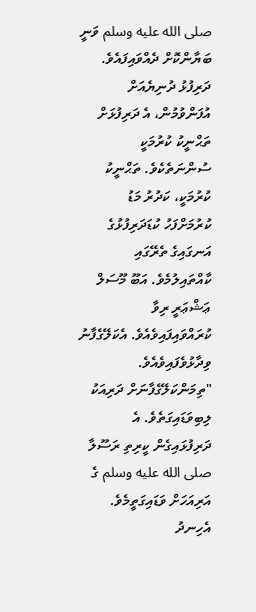صلى الله عليه وسلم ވަނީ ބަޔާންކޮށް ދެއްވައިފައެވެ.
ދަރިފުޅު ދުނިޔެއަށް އުފަންވުމުން، އެ ދަރިފުޅަށް ތަޙްނީކު ކުރުމަކީ ސުންނަތެކެވެ. ތަޙްނީކު ކުރުމަކީ، ކަދުރު މަޑު ކުރުމަށްފަހު ކުޑަދަރިފުޅުގެ އަނގައިގެ ތެރޭގައި ކާއްތައިލުމެވެ. އަބޫ މޫސަލް ޢަޝްޢަރީ ރިވާ ކުރައްވައިފައިވެއެވެ. އެކަލޭގެފާނު ވިދާޅުވެފައިވެއެވެ. "ތިމަންކަލޭގެފާނަށް ދަރިއަކު ލިބިވަޑައިގަތެވެ. އެ ދަރިފުޅައިގެން ކީރިތި ރަސޫލާ صلى الله عليه وسلم ގެ އަރިއަހަށް ވަޑައިގަތީމެވެ. އެހިނދު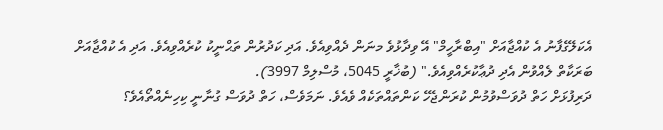އެކަލޭގެފާނު އެ ކުއްޖާއަށް "އިބްރާހީމް" އޭ ވިދާޅުވެ މނަން ދެއްވިއެވެ. އަދި ކަދުރުން ތަޙްނީކު ކުރެއްވިއެވެ. އަދި އެ ކުއްޖާއަށް ބަރަކާތް ލެއްވުން އެދި ދުޢާކުރެއްވިއެވެ." (ބުޚާރީ 5045، މުސްލިމް 3997).
ދަރިފުޅަށް ހަތް ދުވަސްވުމުން ކުރަންޖެހޭ ކަންތައްތަކެއް ވެއެވެ. ނަމަވެސް، ހަތް ދުވަސް ގުނާނީ ކިހިނެއްތޯއެވެ؟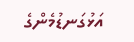އަޅުގަނޑުމެންގެ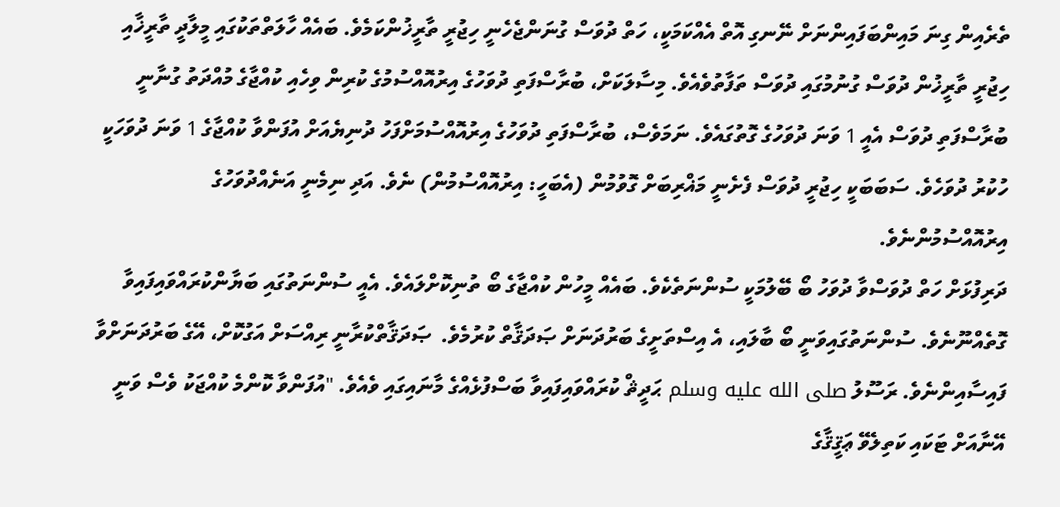ތެރެއިން ގިނަ މައިންބަފައިންނަށް ނޭނގި އޮތް އެއްކަމަކީ، ހަތް ދުވަސް ގުނަންޖެހެނީ ހިޖުރީ ތާރީޚުންކަމެވެ. ބައެއް ހާލަތްތަކުގައި މީލާދީ ތާރީޚާއި ހިޖުރީ ތާރީޚުން ދުވަސް ގުނުމުގައި ދުވަސް ތަފާތުވެއެވެ. މިސާލަކަށް، ބުރާސްފަތި ދުވަހުގެ އިރުއޮއްސުމުގެ ކުރިން ވިހެއި ކުއްޖާގެ މުއްދަތު ގުނާނީ ބުރާސްފަތި ދުވަސް އެއީ 1 ވަނަ ދުވަހުގެ ގޮތުގައެވެ. ނަމަވެސް، ބުރާސްފަތި ދުވަހުގެ އިރުއޮއްސުމަށްފަހު ދުނިޔެއަށް އުފަންވާ ކުއްޖާގެ 1 ވަނަ ދުވަހަކީ ހުކުރު ދުވަހެވެ. ސަބަބަކީ ހިޖުރީ ދުވަސް ފެށެނީ މަޣްރިބަށް ގޮވުމުން (އެބަހީ: އިރުއޮއްސުމުން) ނެވެ. އަދި ނިމެނީ އަނެއްދުވަހުގެ އިރުއޮއްސުމުންނެވެ.
ދަރިފުޅަށް ހަތް ދުވަސްވާ ދުވަހު ބޯ ބޭލުމަކީ ސުންނަތެކެވެ. ބައެއް މީހުން ކުއްޖާގެ ބޯ ތުނިކޮށްލައެވެ. އެއީ ސުންނަތުގައި ބަޔާންކުރައްވައިފައިވާ ގޮތެއްނޫނެވެ. ސުންނަތުގައިވަނީ ބޯ ބާލައި، އެ އިސްތަށީގެ ބަރުދަނަށް ޞަދަޤާތް ކުރުމެވެ.  ޞަދަޤާތްކުރާނީ ރިއްސަށް އަގުކޮށް، އޭގެ ބަރުދަނަށްވާ ފައިސާއިންނެވެ. ރަސޫލު صلى الله عليه وسلم ޙަދީޘް ކުރައްވައިފައިވާ ބަސްފުޅެއްގެ މާނައިގައި ވެއެވެ. "އުފަންވާ ކޮންމެ ކުއްޖަކު ވެސް ވަނީ  އޭނާއަށް ޓަކައި ކަތިލެވޭ ޢަޤީޤާގެ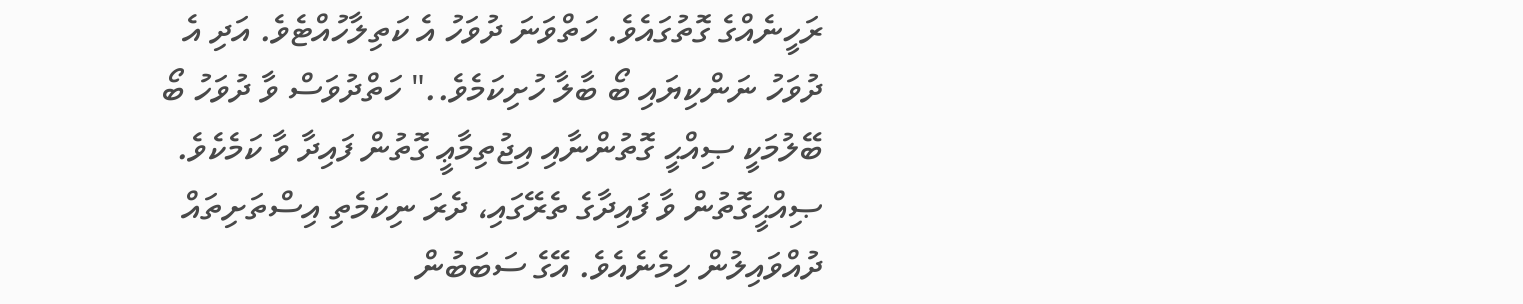ރަހީނެއްގެ ގޮތުގައެވެ. ހަތްވަނަ ދުވަހު އެ ކަތިލާހުއްޓެވެ. އަދި އެ ދުވަހު ނަންކިޔައި ބޯ ބާލާ ހުށިކަމެވެ.." ހަތްދުވަސް ވާ ދުވަހު ބޯ ބޭލުމަކީ ޞިއްޙީ ގޮތުންނާއި އިޖުތިމާޢީ ގޮތުން ފައިދާ ވާ ކަމެކެވެ. ޞިއްޙީގޮތުން ވާ ފައިދާގެ ތެރޭގައި، ދެރަ ނިކަމެތި އިސްތަށިތައް ދުއްވައިލުން ހިމެނެއެވެ. އޭގެ ސަބަބުން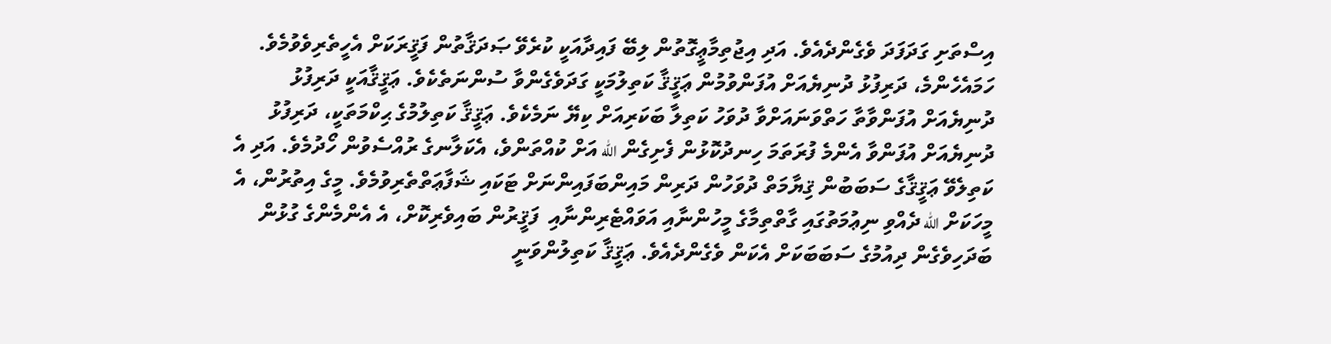އިސްތަށި ގަދަފަދަ ވެގެންދެއެވެ. އަދި އިޖުތިމާޢީގޮތުން ލިބޭ ފައިދާއަކީ ކުރެވޭ ޞަދަޤާތުން ފަޤީރަކަށް އެހީތެރިވެވުމެވެ.
ހަމައެހެންމެ، ދަރިފުޅު ދުނިޔެއަށް އުފަންވުމުން ޢަޤީޤާ ކަތިލުމަކީ ގަދަވެގެންވާ ސުންނަތެކެވެ. ޢަޤީޤާއަކީ ދަރިފުޅު ދުނިޔެއަށް އުފަންވާތާ ހަތްވަނައަށްވާ ދުވަހު ކަތިލާ ބަކަރިއަށް ކިޔޭ ނަމެކެވެ. ޢަޤީޤާ ކަތިލުމުގެ ޙިކްމަތަކީ، ދަރިފުޅު ދުނިޔެއަށް އުފަންވާ އެންމެ ފުރަތަމަ ހިނދުކޮޅުން ފެށިގެން الله އަށް ކުއްތަންވެ، އެކަލާނގެ ރުއްސެވުން ހޯދުމެވެ. އަދި އެ ކަތިލެވޭ ޢަޤީޤާގެ ސަބަބުން ޤިޔާމަތް ދުވަހުން ދަރިން މައިންބަފައިންނަށް ޓަކައި ޝަފާޢަތްތެރިވުމެވެ. މީގެ އިތުރުން، އެ މީހަކަށް الله ދެއްވި ނިޢުމަތުގައި ގާތްތިމާގެ މީހުންނާއި އަވައްޓެރިންނާއި  ފަޤީރުން ބައިވެރިކޮށް، އެ އެންމެންގެ ގުޅުން ބަދަހިވެގެން ދިއުމުގެ ސަބަބަކަށް އެކަން ވެގެންދެއެވެ. ޢަޤީޤާ ކަތިލުންވަނީ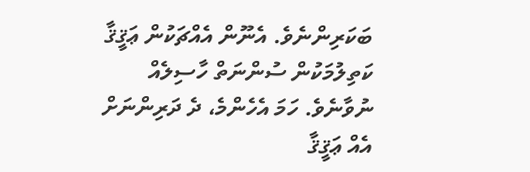ބަކަރިންނެވެ. އެނޫން އެއްޗަކުން ޢަޤީޤާ ކަތިލުމަކުން ސުންނަތް ހާސިލެއް ނުވާނެވެ. ހަމަ އެހެންމެ، ދެ ދަރިންނަށް އެއް ޢަޤީޤާ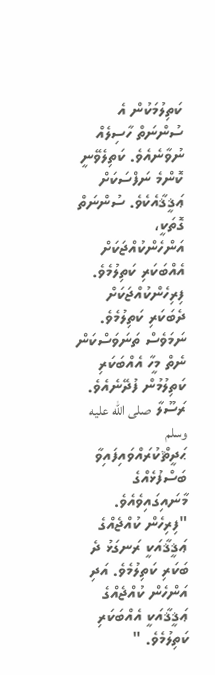ކަތިލުމަކުން އެ ސުންނަތް ހާސިލެއް ނުވާނެއެވެ. ކަތިލެވޭނީ ކޮންމެ ނަފްސަކަށް ޢަޤީޤާއެކެވެ. ސުންނަތް ގޮތަކީ، އަންހެންކުއްޖަކަށް އެއްބަކަރި ކަތިލުމެވެ. ފިރިހެންކުއްޖަކަށް ދެބަކަރި ކަތިލުމެވެ. ނަމަވެސް ތަނަވަސްކަން ނެތް މީހާ އެއްބަކަރި ކަތިލުމުން ފުދޭނެއެވެ. ރަސޫލާ صلى الله عليه وسلم ޙަދީޘްކުރައްވައިފައިވާ ބަސްފުޅެއްގެ މާނައިގައިވެއެވެ. "ފިރިހެން ކުއްޖެއްގެ ޢަޤީޤާއަކީ ރަނގަޅު ދެ ބަކަރި ކަތިލުމެވެ. އަދި އަންހެން ކުއްޖެއްގެ ޢަޤީޤާއަކީ އެއްބަކަރި ކަތިލުމެވެ. "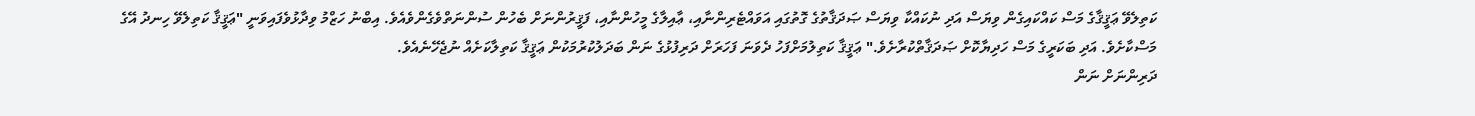ކަތިލެވޭ ޢަޤީޤާގެ މަސް ކައްކައިގެން ވިޔަސް އަދި ނުކައްކާ ވިޔަސް ޞަދަޤާތުގެ ގޮތުގައި އަވައްޓެރިންނާއި، ޢާއިލާގެ މީހުންނާއި، ފަޤީރުންނަށް ބެހުން ސުންނަތްވެގެންވެއެވެ. އިބްނު ހަޒްމު ވިދާޅުވެފައިވަނީ "ޢަޤީޤާ ކަތިލެވޭ ހިނދު އޭގެ މަސްކާށެވެ. އަދި ބަކަރީގެ މަސް ހަދިޔާކޮށް ޞަދަޤާތްކުރާށެވެ." ޢަޤީޤާ ކަތިލުމަށްފަހު ދެވަނަ ފަހަރަށް ދަރިފުޅުގެ ނަން ބަދަލުކުރުމަކުން ޢަޤީޤާ ކަތިލާކަށެއް ނުޖެހޭނެއެވެ.
ދަރިންނަށް ނަން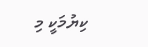ކިޔުމަކީ މި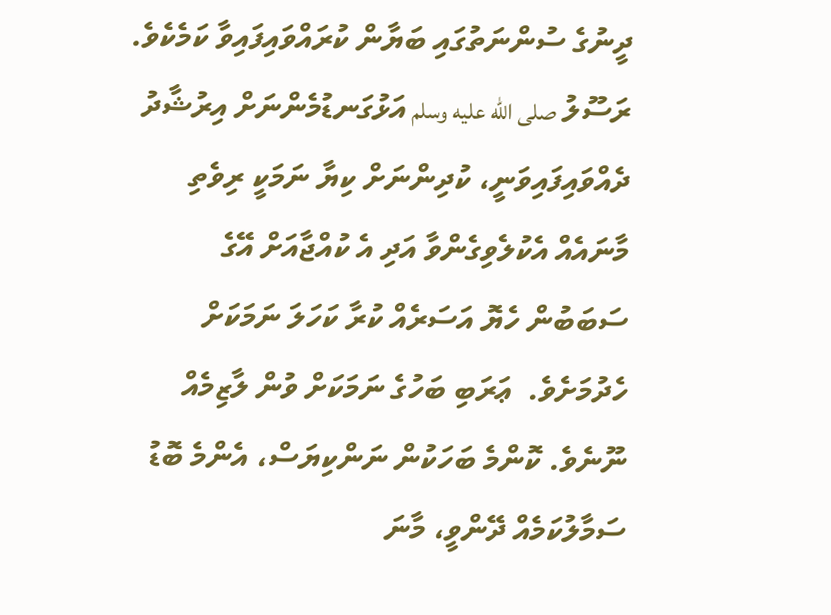ދީނުގެ ސުންނަތުގައި ބަޔާން ކުރައްވައިފައިވާ ކަމެކެވެ. ރަސޫލު صلى الله عليه وسلم އަޅުގަނޑުމެންނަށް އިރުޝާދު ދެއްވައިފައިވަނީ، ކުދިންނަށް ކިޔާ ނަމަކީ ރިވެތި މާނައެއް އެކުލެވިގެންވާ އަދި އެ ކުއްޖާއަށް އޭގެ ސަބަބުން ހެޔޮ އަސަރެއް ކުރާ ކަހަލަ ނަމަކަށް ހެދުމަށެވެ.  ޢަރަބި ބަހުގެ ނަމަކަށް ވުން ލާޒިމެއް ނޫނެވެ. ކޮންމެ ބަހަކުން ނަންކިޔަސް، އެންމެ ބޮޑު ސަމާލުކަމެއް ދޭންވީ، މާނަ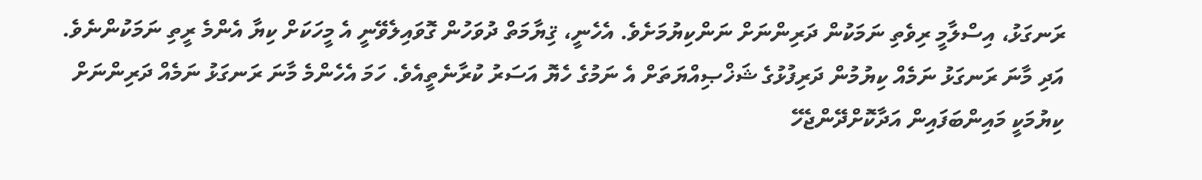ރަނގަޅު، އިސްލާމީ ރިވެތި ނަމަކުން ދަރިންނަށް ނަންކިޔުމަށެވެ. އެހެނީ، ޤިޔާމަތް ދުވަހުން ގޮވައިލެވޭނީ އެ މީހަކަށް ކިޔާ އެންމެ ރީތި ނަމަކުންނެވެ. އަދި މާނަ ރަނގަޅު ނަމެއް ކިޔުމުން ދަރިފުޅުގެ ޝަޚްޞިއްޔަތަށް އެ ނަމުގެ ހެޔޮ އަސަރު ކުރާނެތީއެވެ. ހަމަ އެހެންމެ މާނަ ރަނގަޅު ނަމެއް ދަރިންނަށް ކިޔުމަކީ މައިންބަފައިން އަދާކޮށްދޭންޖެހޭ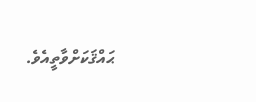ޙައްޤަކަށްވާތީއެވެ.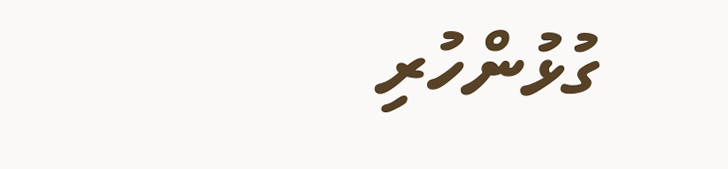ގުޅުންހުރި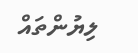ލިޔުންތައް